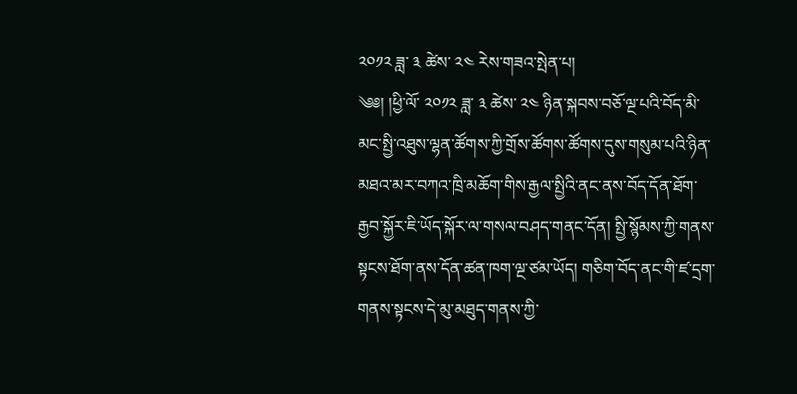༢༠༡༢ ཟླ་ ༣ ཚེས་ ༢༤ རེས་གཟའ་སྤེན་པ།
༄༅། །ཕྱི་ལོ་ ༢༠༡༢ ཟླ་ ༣ ཚེས་ ༢༤ ཉིན་སྐབས་བཅོ་ལྔ་པའི་བོད་མི་མང་སྤྱི་འཐུས་ལྷན་ཚོགས་ཀྱི་གྲོས་ཚོགས་ཚོགས་དུས་གསུམ་པའི་ཉིན་མཐའ་མར་བཀའ་ཁྲི་མཆོག་གིས་རྒྱལ་སྤྱིའི་ནང་ནས་བོད་དོན་ཐོག་རྒྱབ་སྐྱོར་ཇི་ཡོད་སྐོར་ལ་གསལ་བཤད་གནང་དོན། སྤྱི་སྙོམས་ཀྱི་གནས་སྟངས་ཐོག་ནས་དོན་ཚན་ཁག་ལྔ་ཙམ་ཡོད། གཅིག་བོད་ནང་གི་ཛ་དྲག་གནས་སྟངས་དེ་མུ་མཐུད་གནས་ཀྱི་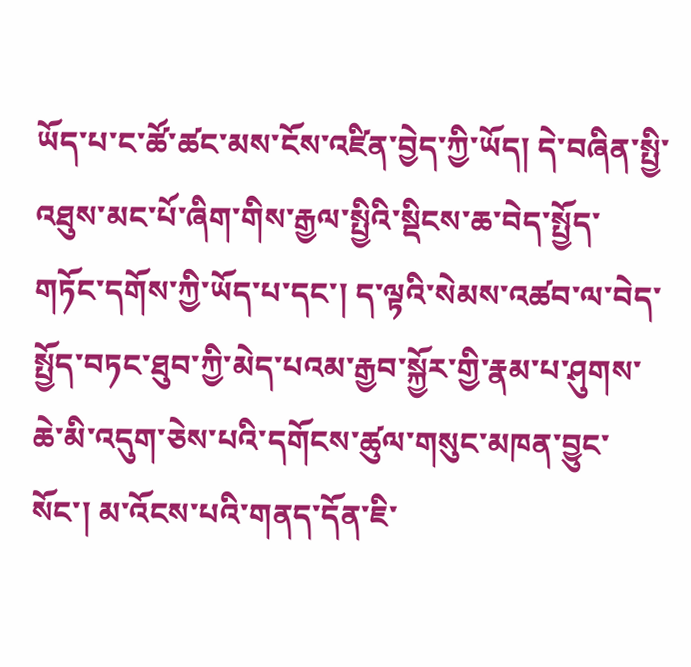ཡོད་པ་ང་ཚོ་ཚང་མས་ངོས་འཛིན་བྱེད་ཀྱི་ཡོད། དེ་བཞིན་སྤྱི་འཐུས་མང་པོ་ཞིག་གིས་རྒྱལ་སྤྱིའི་སྡིངས་ཆ་བེད་སྤྱོད་གཏོང་དགོས་ཀྱི་ཡོད་པ་དང་། ད་ལྟའི་སེམས་འཚབ་ལ་བེད་སྤྱོད་བཏང་ཐུབ་ཀྱི་མེད་པའམ་རྒྱབ་སྐྱོར་གྱི་རྣམ་པ་ཤུགས་ཆེ་མི་འདུག་ཅེས་པའི་དགོངས་ཚུལ་གསུང་མཁན་བྱུང་སོང་། མ་འོངས་པའི་གནད་དོན་ཇི་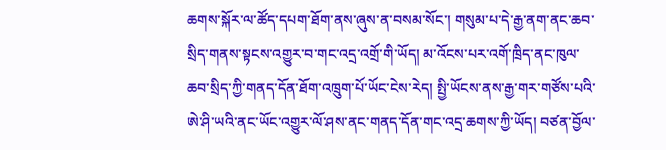ཆགས་སྐོར་ལ་ཚོད་དཔག་ཐོག་ནས་ཞུས་ན་བསམ་སོང་། གསུམ་པ་དེ་རྒྱ་ནག་ནང་ཆབ་སྲིད་གནས་སྟངས་འགྱུར་བ་གང་འདྲ་འགྲོ་གི་ཡོད། མ་འོངས་པར་འགོ་ཁྲིད་ནང་ཁུལ་ཆབ་སྲིད་ཀྱི་གནད་དོན་ཐོག་འཁྲུག་པོ་ཡོང་ངེས་རེད། སྤྱི་ཡོངས་ནས་རྒྱ་གར་གཙོས་པའི་ཨེ་ཤི་ཡའི་ནང་ཡོང་འགྱུར་ལོ་ཤས་ནང་གནད་དོན་གང་འདྲ་ཆགས་ཀྱི་ཡོད། བཙན་བྱོལ་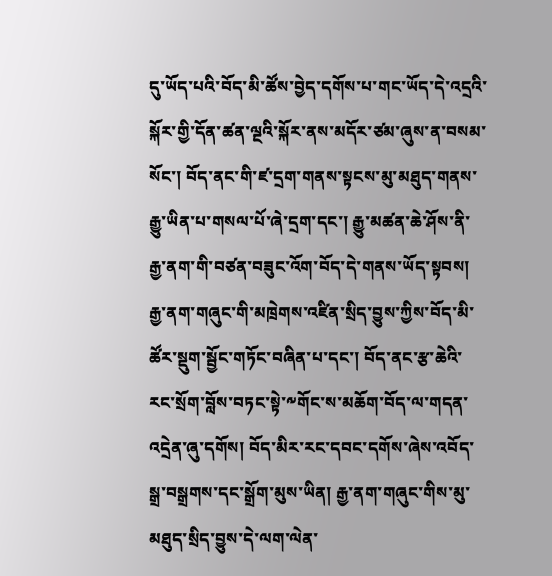དུ་ཡོད་པའི་བོད་མི་ཚོས་བྱེད་དགོས་པ་གང་ཡོད་དེ་འདྲའི་སྐོར་གྱི་དོན་ཚན་ལྔའི་སྐོར་ནས་མདོར་ཙམ་ཞུས་ན་བསམ་སོང་། བོད་ནང་གི་ཛ་དྲག་གནས་སྟངས་མུ་མཐུད་གནས་རྒྱུ་ཡིན་པ་གསལ་པོ་ཞེ་དྲག་དང་། རྒྱུ་མཚན་ཆེ་ཤོས་ནི་རྒྱ་ནག་གི་བཙན་བཟུང་འོག་བོད་དེ་གནས་ཡོད་སྟབས། རྒྱ་ནག་གཞུང་གི་མཁྲེགས་འཛིན་སྲིད་བྱུས་ཀྱིས་བོད་མི་ཚོར་སྡུག་སྦྱོང་གཏོང་བཞིན་པ་དང་། བོད་ནང་རྩ་ཆེའི་རང་སྲོག་བློས་བཏང་སྟེ་༸གོང་ས་མཆོག་བོད་ལ་གདན་འདྲེན་ཞུ་དགོས། བོད་མིར་རང་དབང་དགོས་ཞེས་འབོད་སྒྲ་བསྒྲགས་དང་སྒྲོག་མུས་ཡིན། རྒྱ་ནག་གཞུང་གིས་མུ་མཐུད་སྲིད་བྱུས་དེ་ལག་ལེན་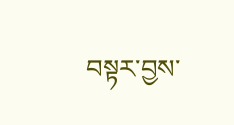བསྟར་བྱས་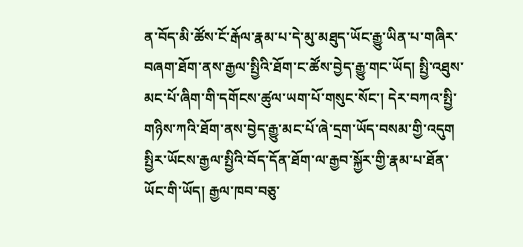ན་བོད་མི་ཚོས་ངོ་རྒོལ་རྣམ་པ་དེ་མུ་མཐུད་ཡོང་རྒྱུ་ཡིན་པ་གཞིར་བཞག་ཐོག་ནས་རྒྱལ་སྤྱིའི་ཐོག་ང་ཚོས་བྱེད་རྒྱུ་གང་ཡོད། སྤྱི་འཐུས་མང་པོ་ཞིག་གི་དགོངས་ཚུལ་ཡག་པོ་གསུང་སོང་། དེར་བཀའ་སྤྱི་གཉིས་ཀའི་ཐོག་ནས་བྱེད་རྒྱུ་མང་པོ་ཞེ་དྲག་ཡོད་བསམ་གྱི་འདུག སྤྱིར་ཡོངས་རྒྱལ་སྤྱིའི་བོད་དོན་ཐོག་ལ་རྒྱབ་སྐྱོར་གྱི་རྣམ་པ་ཐོན་ཡོང་གི་ཡོད། རྒྱལ་ཁབ་བཅུ་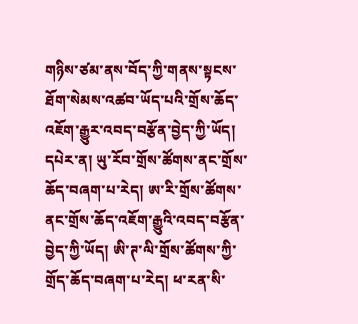གཉིས་ཙམ་ནས་བོད་ཀྱི་གནས་སྟངས་ཐོག་སེམས་འཚབ་ཡོད་པའི་གྲོས་ཆོད་འཇོག་རྒྱུར་འབད་བརྩོན་བྱེད་ཀྱི་ཡོད། དཔེར་ན། ཡུ་རོབ་གྲོས་ཚོགས་ནང་གྲོས་ཆོད་བཞག་པ་རེད། ཨ་རི་གྲོས་ཚོགས་ནང་གྲོས་ཆོད་འཇོག་རྒྱུའི་འབད་བརྩོན་བྱེད་ཀྱི་ཡོད། ཨི་ཊ་ལི་གྲོས་ཚོགས་ཀྱི་གྲོད་ཆོད་བཞག་པ་རེད། ཕ་རན་སི་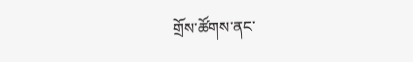གྲོས་ཚོགས་ནང་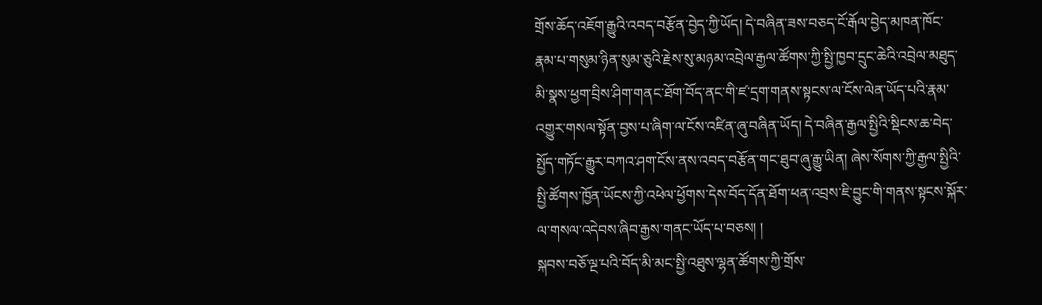གྲོས་ཆོད་འཇོག་རྒྱུའི་འབད་བརྩོན་བྱེད་ཀྱི་ཡོད། དེ་བཞིན་ཟས་བཅད་ངོ་རྒོལ་བྱེད་མཁན་ཁོང་རྣམ་པ་གསུམ་ཉིན་སུམ་ཅུའི་རྗེས་སུ་མཉམ་འབྲེལ་རྒྱལ་ཚོགས་ཀྱི་སྤྱི་ཁྱབ་དྲུང་ཆེའི་འབྲེལ་མཐུད་མི་སྣས་ཕྱག་བྲིས་ཤིག་གནང་ཐོག་བོད་ནང་གི་ཛ་དྲག་གནས་སྟངས་ལ་ངོས་ལེན་ཡོད་པའི་རྣམ་འགྱུར་གསལ་སྟོན་བྱས་པ་ཞིག་ལ་ངོས་འཛིན་ཞུ་བཞིན་ཡོད། དེ་བཞིན་རྒྱལ་སྤྱིའི་སྡིངས་ཆ་བེད་སྤྱོད་གཏོང་རྒྱུར་བཀའ་ཤག་ངོས་ནས་འབད་བརྩོན་གང་ཐུབ་ཞུ་རྒྱུ་ཡིན། ཞེས་སོགས་ཀྱི་རྒྱལ་སྤྱིའི་སྤྱི་ཚོགས་ཁྱོན་ཡོངས་ཀྱི་འཕེལ་ཕྱོགས་དེས་བོད་དོན་ཐོག་ཕན་འབྲས་ཇི་བྱུང་གི་གནས་སྟངས་སྐོར་ལ་གསལ་འདེབས་ཞིབ་རྒྱས་གནང་ཡོད་པ་བཅས། །
སྐབས་བཅོ་ལྔ་པའི་བོད་མི་མང་སྤྱི་འཐུས་ལྷན་ཚོགས་ཀྱི་གྲོས་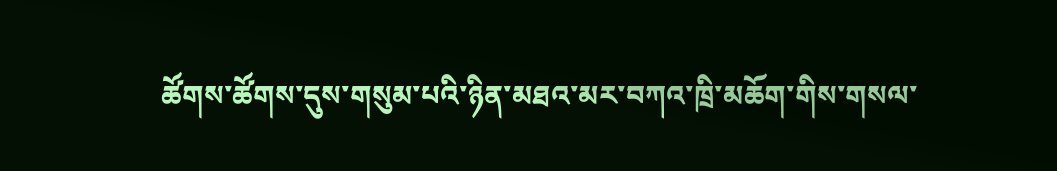ཚོགས་ཚོགས་དུས་གསུམ་པའི་ཉིན་མཐའ་མར་བཀའ་ཁྲི་མཆོག་གིས་གསལ་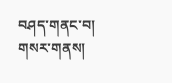བཤད་གནང་བ།
གསར་གནས།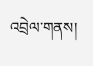འབྲེལ་གནས།